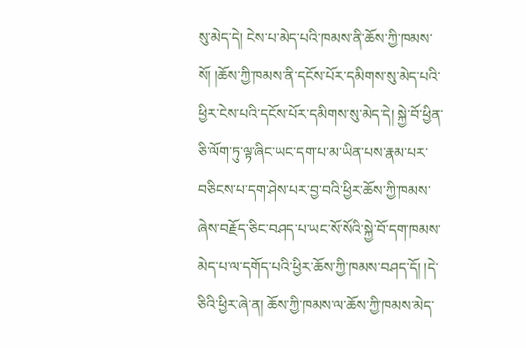སུ་མེད་དེ། ངེས་པ་མེད་པའི་ཁམས་ནི་ཆོས་ཀྱི་ཁམས་སོ། །ཆོས་ཀྱི་ཁམས་ནི་དངོས་པོར་དམིགས་སུ་མེད་པའི་ཕྱིར་ངེས་པའི་དངོས་པོར་དམིགས་སུ་མེད་དེ། སྐྱེ་བོ་ཕྱིན་ཅི་ལོག་ཏུ་ལྟ་ཞིང་ཡང་དག་པ་མ་ཡིན་པས་རྣམ་པར་བཅིངས་པ་དག་ཤེས་པར་བྱ་བའི་ཕྱིར་ཆོས་ཀྱི་ཁམས་ཞེས་བརྗོད་ཅིང་བཤད་པ་ཡང་སོ་སོའི་སྐྱེ་བོ་དག་ཁམས་མེད་པ་ལ་དགོད་པའི་ཕྱིར་ཆོས་ཀྱི་ཁམས་བཤད་དོ། །དེ་ཅིའི་ཕྱིར་ཞེ་ན། ཆོས་ཀྱི་ཁམས་ལ་ཆོས་ཀྱི་ཁམས་མེད་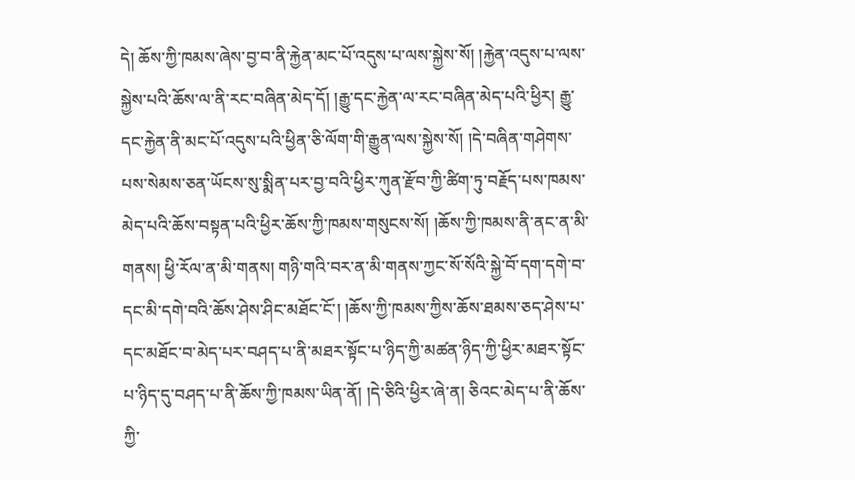དེ། ཆོས་ཀྱི་ཁམས་ཞེས་བྱ་བ་ནི་རྐྱེན་མང་པོ་འདུས་པ་ལས་སྐྱེས་སོ། །རྐྱེན་འདུས་པ་ལས་སྐྱེས་པའི་ཆོས་ལ་ནི་རང་བཞིན་མེད་དོ། །རྒྱུ་དང་རྐྱེན་ལ་རང་བཞིན་མེད་པའི་ཕྱིར། རྒྱུ་དང་རྐྱེན་ནི་མང་པོ་འདུས་པའི་ཕྱིན་ཅི་ལོག་གི་རྒྱུན་ལས་སྐྱེས་སོ། །དེ་བཞིན་གཤེགས་པས་སེམས་ཅན་ཡོངས་སུ་སྨིན་པར་བྱ་བའི་ཕྱིར་ཀུན་རྫོབ་ཀྱི་ཚིག་ཏུ་བརྗོད་པས་ཁམས་མེད་པའི་ཆོས་བསྟན་པའི་ཕྱིར་ཆོས་ཀྱི་ཁམས་གསུངས་སོ། །ཆོས་ཀྱི་ཁམས་ནི་ནང་ན་མི་གནས། ཕྱི་རོལ་ན་མི་གནས། གཉི་གའི་བར་ན་མི་གནས་ཀྱང་སོ་སོའི་སྐྱེ་བོ་དག་དགེ་བ་དང་མི་དགེ་བའི་ཆོས་ཤེས་ཤིང་མཐོང་ངོ་། །ཆོས་ཀྱི་ཁམས་ཀྱིས་ཆོས་ཐམས་ཅད་ཤེས་པ་དང་མཐོང་བ་མེད་པར་བཤད་པ་ནི་མཐར་སྟོང་པ་ཉིད་ཀྱི་མཚན་ཉིད་ཀྱི་ཕྱིར་མཐར་སྟོང་པ་ཉིད་དུ་བཤད་པ་ནི་ཆོས་ཀྱི་ཁམས་ཡིན་ནོ། །དེ་ཅིའི་ཕྱིར་ཞེ་ན། ཅིའང་མེད་པ་ནི་ཆོས་ཀྱི་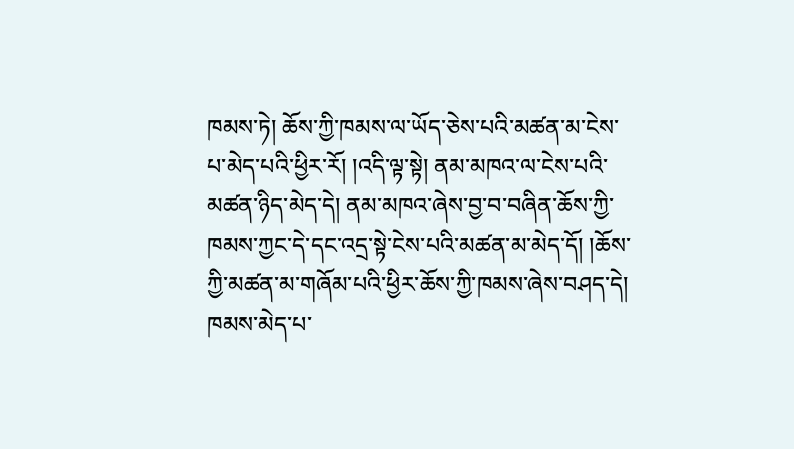ཁམས་ཏེ། ཆོས་ཀྱི་ཁམས་ལ་ཡོད་ཅེས་པའི་མཚན་མ་ངེས་པ་མེད་པའི་ཕྱིར་རོ། །འདི་ལྟ་སྟེ། ནམ་མཁའ་ལ་ངེས་པའི་མཚན་ཉིད་མེད་དེ། ནམ་མཁའ་ཞེས་བྱ་བ་བཞིན་ཆོས་ཀྱི་ཁམས་ཀྱང་དེ་དང་འདྲ་སྟེ་ངེས་པའི་མཚན་མ་མེད་དོ། །ཆོས་ཀྱི་མཚན་མ་གཞོམ་པའི་ཕྱིར་ཆོས་ཀྱི་ཁམས་ཞེས་བཤད་དེ། ཁམས་མེད་པ་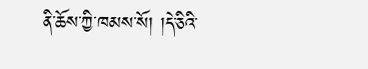ནི་ཆོས་ཀྱི་ཁམས་སོ། །དེ་ཅིའི་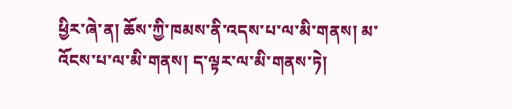ཕྱིར་ཞེ་ན། ཆོས་ཀྱི་ཁམས་ནི་འདས་པ་ལ་མི་གནས། མ་འོངས་པ་ལ་མི་གནས། ད་ལྟར་ལ་མི་གནས་ཏེ།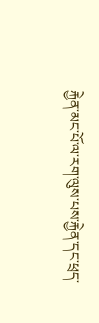རྐྱེན་མང་པོ་ལ་རག་ལུས་པས་རྐྱེན་དང་ཕྲད་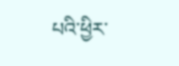པའི་ཕྱིར་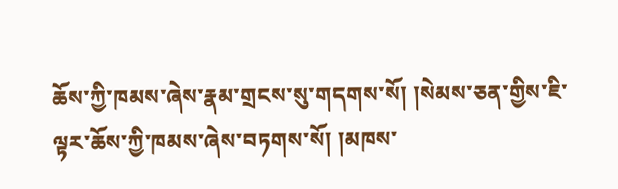ཆོས་ཀྱི་ཁམས་ཞེས་རྣམ་གྲངས་སུ་གདགས་སོ། །སེམས་ཅན་གྱིས་ཇི་ལྟར་ཆོས་ཀྱི་ཁམས་ཞེས་བཏགས་སོ། །མཁས་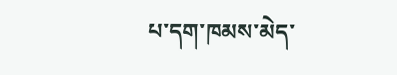པ་དག་ཁམས་མེད་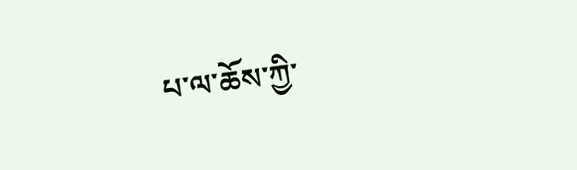པ་ལ་ཆོས་ཀྱི་